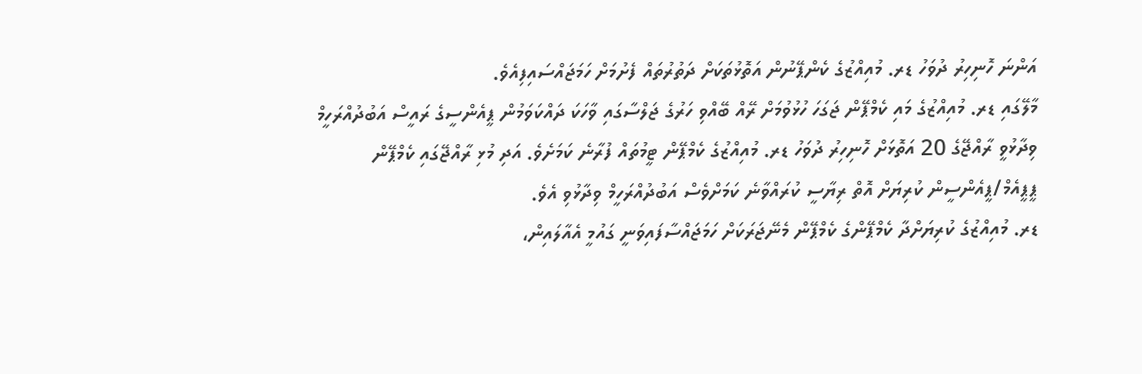އަންނަ ހޮނިހިރު ދުވަހު ޑރ. މުއިއްޒުގެ ކެންޕޭނުން އަތޮޅުތަކަށް ދަތުރުތައް ފެށުމަށް ހަމަޖައްސައިފިއެވެ.
މާލޭގައި ޑރ. މުއިއްޒުގެ މައި ކެމްޕޭން ޖަގަހަ ހުޅުވުމަށް ރޭއް ބޭއްވި ހަރުގެ ޖަލްސާގައި ވާހަކަ ދައްކަވަމުން ޕީއެންސީގެ ރައީސް އަބުދުއްރަހީމް ވިދާޅުވީ ރާއްޖޭގެ 20 އަތޮޅަށް ހޮނިހިރު ދުވަހު ޑރ. މުއިއްޒުގެ ކެމްޕޭން ޓީމުތައް ފުރާނެ ކަމަށެވެ. އަދި މުޅި ރާއްޖޭގައި ކެމްޕޭން ޕީޕީއެމް/ޕީއެންސީން ކުރިޔަށް އޮތް ރިޔާސީ ކުރައްވާނެ ކަމަށްވެސް އަބުދުއްރަހީމް ވިދާޅުވި އެވެ.
ޑރ. މުއިއްޒުގެ ކުރިޔަށްދާ ކެމްޕޭންގެ ކެމްޕޭން މެނޭޖަރަކަށް ހަމަޖައްސާފައިވަނީ ގައުމީ އެއާލައިން،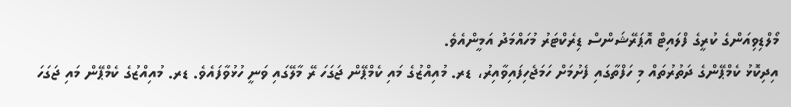މޯލްޑިވިއަންގެ ކުރީގެ ފްލައިޓް އޮޕަރޭޝަންސް ޑިރެކްޓަރު މުހައްމަދު އަމީންއެވެ.
އިދިކޮޅު ކެމްޕޭންގެ ދަތުރުތައް މި ހަފްތާގައި ފެށުމަށް ހަމަޖެހިފައިވާއިރު، ޑރ. މުއިއްޒުގެ މައި ކެމްޕޭން ޖަގަހަ ރޭ މާލޭގައި ވަނީ ހުޅުވާފައެވެ. ޑރ. މުއިއްޒުގެ ކެމްޕޭން މައި ޖަގަހަ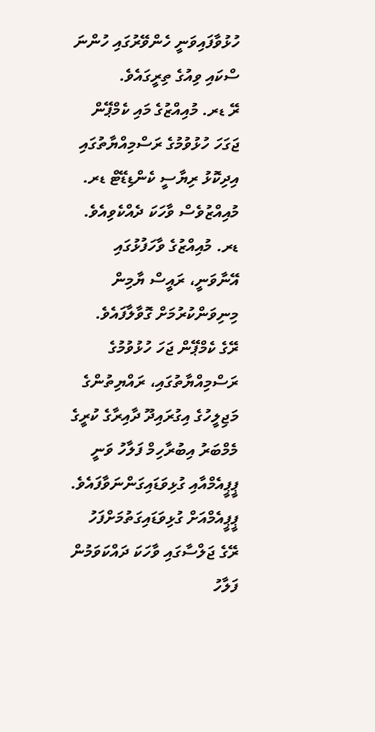ހުޅުވާފައިވަނީ ހެންވޭރުގައި ހުންނަ ސްކައި ވިއުގެ ތިރީގައެވެ.
ރޭ ޑރ. މުއިއްޒުގެ މައި ކެމްޕޭން ޖަގަހަ ހުޅުވުމުގެ ރަސްމިއްޔާތުގައި އިދިކޮޅު ރިޔާސީ ކެންޑިޑޭޓް ޑރ. މުއިއްޒުވެސް ވާހަކަ ދެއްކެވިއެވެ. ޑރ. މުއިއްޒުގެ ވާހަފުޅުގައި އޭނާވަނީ، ރައީސް ޔާމިން މިނިވަންކުރުމަށް ގޮވާލާފައެވެ.
ރޭގެ ކެމްޕޭން ޖަހަ ހުޅުވުމުގެ ރަސްމިއްޔާތުގައި، ރައްޔިތުންގެ މަޖިލީހުގެ އިގުރައިދޫ ދާއިރާގެ ކުރީގެ މެމްބަރު އިބުރާހިމް ފަލާހު ވަނީ ޕީޕީއެމްއާއި ގުޅިވަޑައިގަންނަވާފައެވެ. ޕީޕީއެމްއަށް ގުޅިވަޑައިގަތުމަށްފަހު ރޭގެ ޖަލްސާގައި ވާހަކަ ދައްކަވަމުން ފަލާހު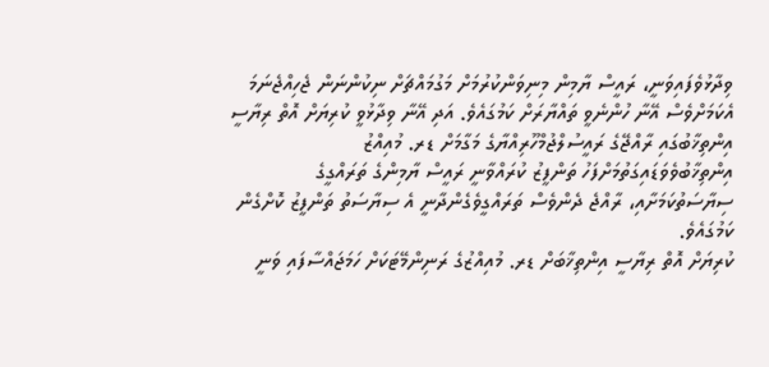ވިދާޅުވެފައިވަނީ، ރައީސް ޔާމިން މިނިވަންކުރުމަށް މަގުމައްޗަށް ނިކުންނަން ޖެހިއްޖެނަމަ އެކަމަށްވެސް އޭނާ ހުންނެވީ ތައްޔާރަށް ކަމުގައެވެ. އަދި އޭނާ ވިދާޅުވީ ކުރިޔަށް އޮތް ރިޔާސީ އިންތިޚާބުގައި ރާއްޖޭގެ ރައީސުލްޖުމްހޫރިއްޔާގެ މަގާމަށް ޑރ. މުއިއްޒު އިންތިޚާބުވެވަޑައިގަތުމަށްފަހު ތަންފީޒު ކުރައްވާނީ ރައީސް ޔާމިންގެ ތަރައްގީގެ ސިޔާސަތުކަމަށާއި، ރާއްޖެ ދެންވެސް ތަރައްގީވެގެންދާނީ އެ ސިޔާސަތު ތަންފީޒު ކޮށްގެން ކަމުގައެވެ.
ކުރިޔަށް އޮތް ރިޔާސީ އިންތިޚާބަށް ޑރ. މުއިއްޒުގެ ރަނިންމޭޓަކަށް ހަމަޖައްސާފައި ވަނީ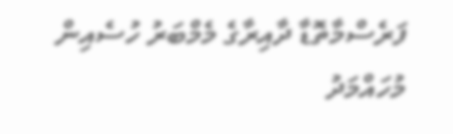ފަރެސްމާތޮޑާ ދާއިރާގެ މެމްބަރު ހުސެއިން މުހައްމަދު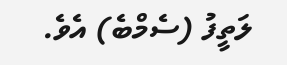ލަތީފު (ސެމްބެ) އެވެ.